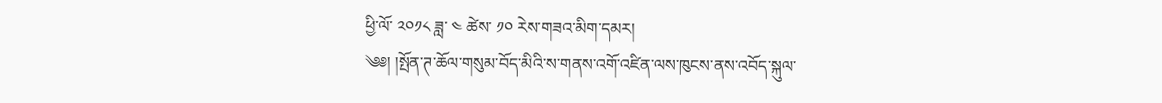ཕྱི་ལོ་ ༢༠༡༨ ཟླ་ ༤ ཚེས་ ༡༠ རེས་གཟའ་མིག་དམར།
༄༅། །སྤོན་ཊ་ཆོལ་གསུམ་བོད་མིའི་ས་གནས་འགོ་འཛིན་ལས་ཁུངས་ནས་འབོད་སྐུལ་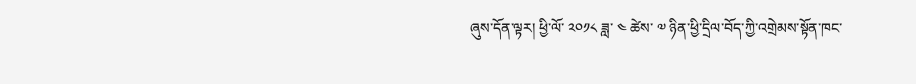ཞུས་དོན་ལྟར། ཕྱི་ལོ་ ༢༠༡༨ ཟླ་ ༤ ཚེས་ ༧ ཉིན་ཕྱི་དྲིལ་བོད་ཀྱི་འགྲེམས་སྟོན་ཁང་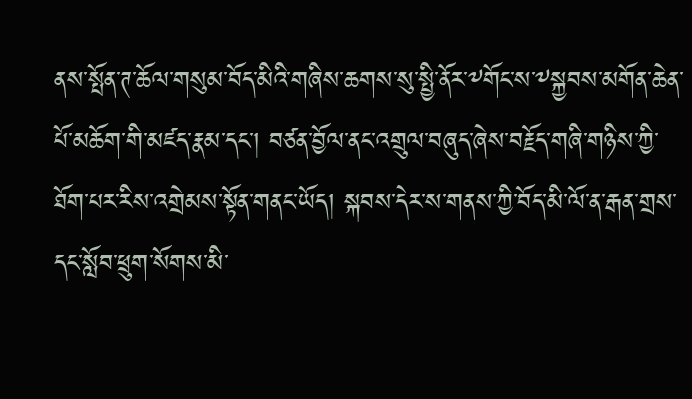ནས་སྤོན་ཊ་ཆོལ་གསུམ་བོད་མིའི་གཞིས་ཆགས་སུ་སྤྱི་ནོར་༸གོང་ས་༸སྐྱབས་མགོན་ཆེན་པོ་མཆོག་གི་མཛད་རྣམ་དང་། བཙན་བྱོལ་ནང་འགྲུལ་བཞུད་ཞེས་བརྗོད་གཞི་གཉིས་ཀྱི་ཐོག་པར་རིས་འགྲེམས་སྟོན་གནང་ཡོད། སྐབས་དེར་ས་གནས་ཀྱི་བོད་མི་ལོ་ན་རྒན་གྲས་དང་སློབ་ཕྲུག་སོགས་མི་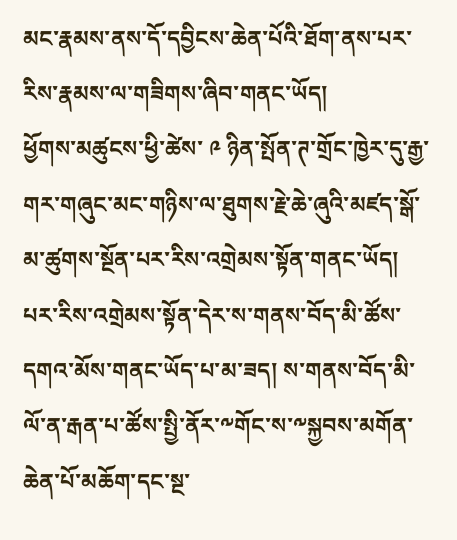མང་རྣམས་ནས་དོ་དབྱིངས་ཆེན་པོའི་ཐོག་ནས་པར་རིས་རྣམས་ལ་གཟིགས་ཞིབ་གནང་ཡོད།
ཕྱོགས་མཚུངས་ཕྱི་ཚེས་ ༩ ཉིན་སྤོན་ཊ་གྲོང་ཁྱེར་དུ་རྒྱ་གར་གཞུང་མང་གཉིས་ལ་ཐུགས་རྗེ་ཆེ་ཞུའི་མཛད་སྒོ་མ་ཚུགས་སྔོན་པར་རིས་འགྲེམས་སྟོན་གནང་ཡོད། པར་རིས་འགྲེམས་སྟོན་དེར་ས་གནས་བོད་མི་ཚོས་དགའ་མོས་གནང་ཡོད་པ་མ་ཟད། ས་གནས་བོད་མི་ལོ་ན་རྒན་པ་ཚོས་སྤྱི་ནོར་༸གོང་ས་༸སྐྱབས་མགོན་ཆེན་པོ་མཆོག་དང་སྔ་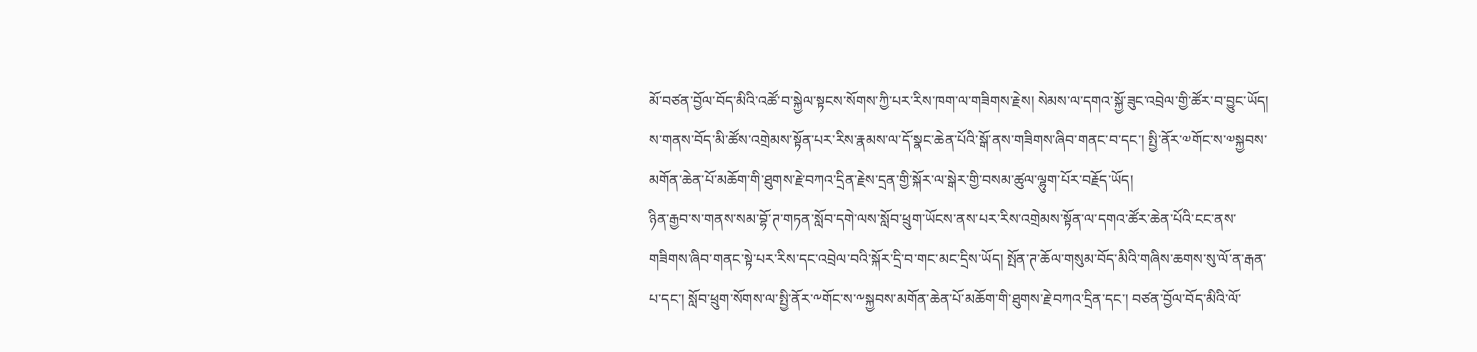མོ་བཙན་བྱོལ་བོད་མིའི་འཚོ་བ་སྐྱེལ་སྟངས་སོགས་ཀྱི་པར་རིས་ཁག་ལ་གཟིགས་རྗེས། སེམས་ལ་དགའ་སྐྱོ་ཟུང་འབྲེལ་གྱི་ཚོར་བ་བྱུང་ཡོད། ས་གནས་བོད་མི་ཚོས་འགྲེམས་སྟོན་པར་རིས་རྣམས་ལ་དོ་སྣང་ཆེན་པོའི་སྒོ་ནས་གཟིགས་ཞིབ་གནང་བ་དང་། སྤྱི་ནོར་༧གོང་ས་༧སྐྱབས་མགོན་ཆེན་པོ་མཆོག་གི་ཐུགས་རྗེ་བཀའ་དྲིན་རྗེས་དྲན་གྱི་སྐོར་ལ་སྒེར་གྱི་བསམ་ཚུལ་ལྷུག་པོར་བརྗོད་ཡོད།
ཉིན་རྒྱབ་ས་གནས་སམ་བྷོ་ཊ་གཏན་སློབ་དགེ་ལས་སློབ་ཕྲུག་ཡོངས་ནས་པར་རིས་འགྲེམས་སྟོན་ལ་དགའ་ཚོར་ཆེན་པོའི་ངང་ནས་གཟིགས་ཞིབ་གནང་སྟེ་པར་རིས་དང་འབྲེལ་བའི་སྐོར་དྲི་བ་གང་མང་དྲིས་ཡོད། སྤོན་ཊ་ཆོལ་གསུམ་བོད་མིའི་གཞིས་ཆགས་སུ་ལོ་ན་རྒན་པ་དང་། སློབ་ཕྲུག་སོགས་ལ་སྤྱི་ནོར་༸གོང་ས་༸སྐྱབས་མགོན་ཆེན་པོ་མཆོག་གི་ཐུགས་རྗེ་བཀའ་དྲིན་དང་། བཙན་བྱོལ་བོད་མིའི་ལོ་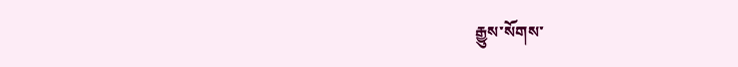རྒྱུས་སོགས་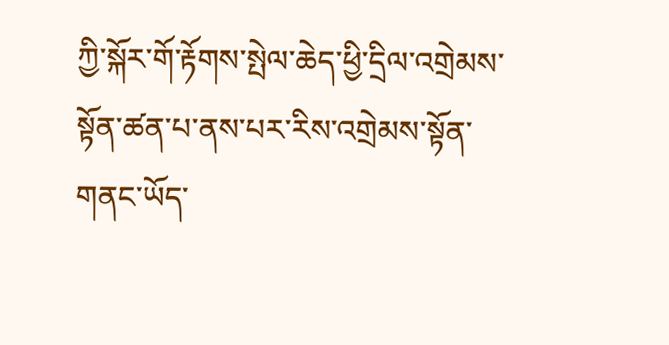ཀྱི་སྐོར་གོ་རྟོགས་སྤེལ་ཆེད་ཕྱི་དྲིལ་འགྲེམས་སྟོན་ཚན་པ་ནས་པར་རིས་འགྲེམས་སྟོན་གནང་ཡོད་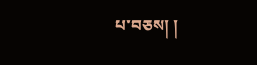པ་བཅས། །